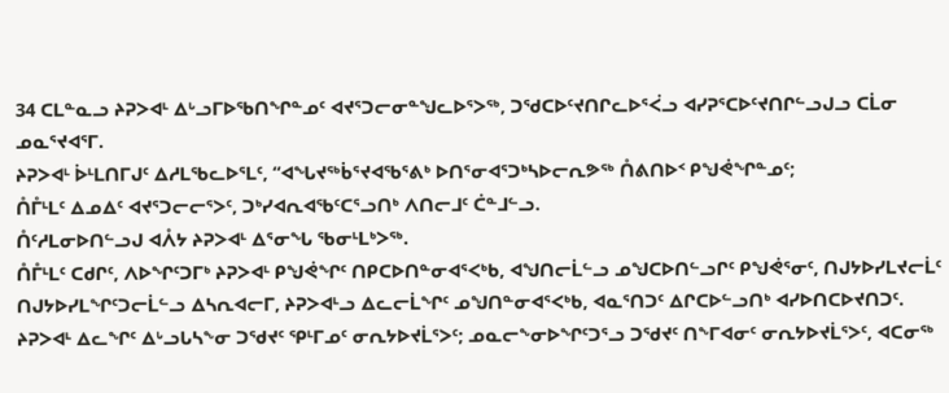34 ᑕᒪᓐᓇᓗ ᔨᕈᐳᐊᒻ ᐃᒡᓗᒥᐅᖃᑎᖏᓐᓄᑦ ᐊᔪᕐᑐᓕᓂᓐᖑᓚᐅᕐᐳᖅ, ᑐᖁᑕᐅᑦᔪᑎᒋᓚᐅᕐᐹᓗ ᐊᓯᕈᕐᑕᐅᑦᔪᑎᒋᓪᓗᒍᓗ ᑕᒫᓂ ᓄᓇᕐᔪᐊᕐᒥ.
ᔨᕈᐳᐊᒻ ᐆᒻᒪᑎᒥᒍᑦ ᐃᓱᒪᖃᓚᐅᕐᒪᑦ, “ᐊᖓᔪᖅᑳᕐᔪᐊᖃᕐᕕᒃ ᐅᑎᕐᓂᐊᕐᑐᒃᓴᐅᓕᕆᕗᖅ ᑍᕕᑎᐅᑉ ᑭᖑᕚᖏᓐᓄᑦ;
ᑍᒤᒻᒪᑦ ᐃᓄᐃᑦ ᐊᔪᕐᑐᓕᓕᕐᐳᑦ, ᑐᒃᓯᐊᕆᐊᖃᑦᑕᕐᓗᑎᒃ ᐱᑎᓕᒧᑦ ᑖᓐᒧᓪᓗ.
ᑍᑦᓱᒪᓂᐅᑎᓪᓗᒍ ᐊᐰᔭ ᔨᕈᐳᐊᒻ ᐃᕐᓂᖓ ᖃᓂᒻᒪᒃᐳᖅ.
ᑍᒤᒻᒪᑦ ᑕᑯᒋᑦ, ᐱᐅᖏᑦᑐᒥᒃ ᔨᕈᐳᐊᒻ ᑭᖑᕚᖏᑦ ᑎᑭᑕᐅᑎᓐᓂᐊᕐᐸᒃᑲ, ᐊᖑᑎᓕᒫᓪᓗ ᓄᖑᑕᐅᑎᓪᓗᒋᑦ ᑭᖑᕚᕐᓂᑦ, ᑎᒍᔭᐅᓯᒪᔪᓕᒫᑦ ᑎᒍᔭᐅᓯᒪᖏᑦᑐᓕᒫᓪᓗ ᐃᓴᕆᐊᓕᒥ, ᔨᕈᐳᐊᒻᓗ ᐃᓚᓕᒫᖏᑦ ᓄᖑᑎᓐᓂᐊᕐᐸᒃᑲ, ᐊᓇᕐᑎᑐᑦ ᐃᒋᑕᐅᓪᓗᑎᒃ ᐊᓯᐅᑎᑕᐅᔪᑎᑐᑦ.
ᔨᕈᐳᐊᒻ ᐃᓚᖏᑦ ᐃᒡᓗᒐᓴᖕᓂ ᑐᖁᔪᑦ ᕿᒻᒥᓄᑦ ᓂᕆᔭᐅᔪᒫᕐᐳᑦ; ᓄᓇᓕᖕᓂᐅᖏᑦᑐᕐᓗ ᑐᖁᔪᑦ ᑎᖕᒥᐊᓂᑦ ᓂᕆᔭᐅᔪᒫᕐᐳᑦ, ᐊᑕᓂᖅ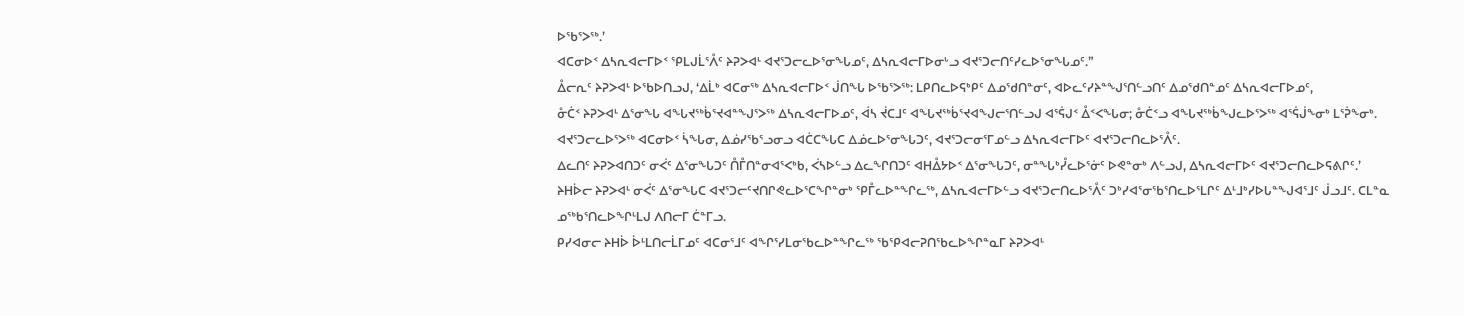ᐅᖃᕐᐳᖅ.’
ᐊᑕᓂᐅᑉ ᐃᓴᕆᐊᓕᒥᐅᑉ ᕿᒪᒍᒫᕐᐰᑦ ᔨᕈᐳᐊᒻ ᐊᔪᕐᑐᓕᓚᐅᕐᓂᖓᓄᑦ, ᐃᓴᕆᐊᓕᒥᐅᓂᒡᓗ ᐊᔪᕐᑐᓕᑎᑦᓯᓚᐅᕐᓂᖓᓄᑦ.”
ᐂᓕᕆᑦ ᔨᕈᐳᐊᒻ ᐅᖃᐅᑎᓗᒍ, ‘ᐃᒫᒃ ᐊᑕᓂᖅ ᐃᓴᕆᐊᓕᒥᐅᑉ ᒎᑎᖓ ᐅᖃᕐᐳᖅ: ᒪᑭᑎᓚᐅᕋᒃᑭᑦ ᐃᓄᖁᑎᓐᓂᑦ, ᐊᐅᓚᑦᓯᔨᓐᖑᕐᑎᓪᓗᑎᑦ ᐃᓄᖁᑎᓐᓄᑦ ᐃᓴᕆᐊᓕᒥᐅᓄᑦ,
ᓁᑖᑉ ᔨᕈᐳᐊᒻ ᐃᕐᓂᖓ ᐊᖓᔪᖅᑳᕐᔪᐊᓐᖑᕐᐳᖅ ᐃᓴᕆᐊᓕᒥᐅᓄᑦ, ᐋᓴ ᔫᑕᒧᑦ ᐊᖓᔪᖅᑳᕐᔪᐊᖑᓕᕐᑎᓪᓗᒍ ᐊᕐᕌᒍᑉ ᐂᑉᐸᖓᓂ; ᓁᑖᑉᓗ ᐊᖓᔪᖅᑳᖑᓚᐅᕐᐳᖅ ᐊᕐᕌᒎᖕᓂᒃ ᒪᕐᕉᖕᓂᒃ.
ᐊᔪᕐᑐᓕᓚᐅᕐᐳᖅ ᐊᑕᓂᐅᑉ ᓵᖓᓂ, ᐃᓅᓯᖃᕐᓗᓂᓗ ᐊᑖᑕᖓᑕ ᐃᓅᓚᐅᕐᓂᖓᑐᑦ, ᐊᔪᕐᑐᓕᓂᕐᒥᓄᓪᓗ ᐃᓴᕆᐊᓕᒥᐅᑦ ᐊᔪᕐᑐᓕᑎᓚᐅᕐᐰᑦ.
ᐃᓚᑎᑦ ᔨᕈᐳᐊᑎᑐᑦ ᓂᐹᑦ ᐃᕐᓂᖓᑐᑦ ᑍᒤᑎᓐᓂᐊᕐᐸᒃᑲ, ᐹᓴᐅᓪᓗ ᐃᓚᖏᑎᑐᑦ ᐊᕼᐂᔭᐅᑉ ᐃᕐᓂᖓᑐᑦ, ᓂᓐᖓᒃᓮᓚᐅᕐᓃᑦ ᐅᕙᓐᓂᒃ ᐱᓪᓗᒍ, ᐃᓴᕆᐊᓕᒥᐅᑦ ᐊᔪᕐᑐᓕᑎᓚᐅᕋᕕᒋᑦ.’
ᔨᕼᐆᓕ ᔨᕈᐳᐊᒻ ᓂᐹᑦ ᐃᕐᓂᖓᑕ ᐊᔪᕐᑐᓕᑦᔪᑎᒋᕙᓚᐅᕐᑕᖏᓐᓂᒃ ᕿᒤᓚᐅᓐᖏᓚᖅ, ᐃᓴᕆᐊᓕᒥᐅᓪᓗ ᐊᔪᕐᑐᓕᑎᓚᐅᕐᐰᑦ ᑐᒃᓯᐊᕐᓂᖃᕐᑎᓚᐅᕐᒪᒋᑦ ᐃᒻᒧᒃᓯᐅᒐᓐᖑᐊᕐᒧᑦ ᒎᓗᒧᑦ. ᑕᒪᓐᓇ ᓄᖅᑲᕐᑎᓚᐅᖏᒻᒪᒍ ᐱᑎᓕᒥ ᑖᓐᒥᓗ.
ᑭᓯᐊᓂᓕ ᔨᕼᐆ ᐆᒻᒪᑎᓕᒫᒥᓄᑦ ᐊᑕᓂᕐᒧᑦ ᐊᖏᕐᓯᒪᓂᖃᓚᐅᓐᖏᓚᖅ ᖃᕿᐊᓕᕈᑎᖃᓚᐅᖏᓐᓇᒥ ᔨᕈᐳᐊᒻ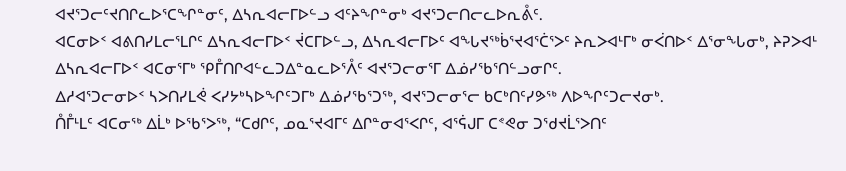ᐊᔪᕐᑐᓕᑦᔪᑎᒋᓚᐅᕐᑕᖏᓐᓂᑦ, ᐃᓴᕆᐊᓕᒥᐅᓪᓗ ᐊᑦᔨᖏᓐᓂᒃ ᐊᔪᕐᑐᓕᑎᓕᓚᐅᕆᕔᑦ.
ᐊᑕᓂᐅᑉ ᐊᕕᑎᓯᒪᓕᕐᒪᒋᑦ ᐃᓴᕆᐊᓕᒥᐅᑉ ᔫᑕᒥᐅᓪᓗ, ᐃᓴᕆᐊᓕᒥᐅᑦ ᐊᖓᔪᖅᑳᕐᔪᐊᕐᑖᕐᐳᑦ ᔨᕆᐳᐊᒻᒥᒃ ᓂᐹᑎᐅᑉ ᐃᕐᓂᖓᓂᒃ, ᔨᕈᐳᐊᒻ ᐃᓴᕆᐊᓕᒥᐅᑉ ᐊᑕᓂᕐᒥᒃ ᕿᒤᑎᒋᐊᓪᓚᑐᐃᓐᓇᓚᐅᕐᐰᑦ ᐊᔪᕐᑐᓕᓂᕐᒥ ᐃᓅᓯᖃᕐᑎᓪᓗᓂᒋᑦ.
ᐃᓱᐊᕐᑐᓕᓂᐅᑉ ᓴᐳᑎᓯᒪᕚ ᐸᓯᔭᒃᓴᐅᖏᑦᑐᒥᒃ ᐃᓅᓯᖃᕐᑐᖅ, ᐊᔪᕐᑐᓕᓂᕐᓕ ᑲᑕᒃᑎᑦᓯᕗᖅ ᐱᐅᖏᑦᑐᓕᔪᓂᒃ.
ᑍᒤᒻᒪᑦ ᐊᑕᓂᖅ ᐃᒫᒃ ᐅᖃᕐᐳᖅ, “ᑕᑯᒋᑦ, ᓄᓇᕐᔪᐊᒥᑦ ᐃᒋᓐᓂᐊᕐᐸᒋᑦ, ᐊᕐᕌᒍᒥ ᑕᕝᕙᓂ ᑐᖁᔪᒫᕐᐳᑎᑦ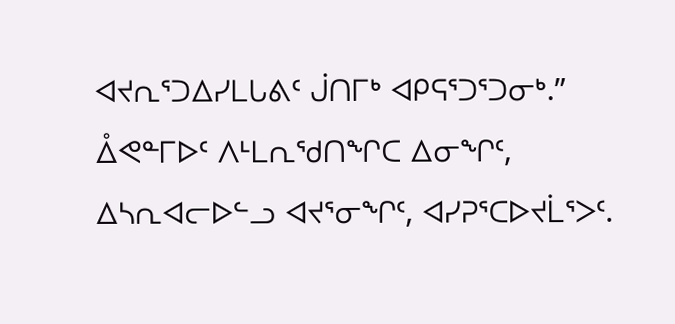ᐊᔪᕆᕐᑐᐃᓯᒪᒐᕕᑦ ᒎᑎᒥᒃ ᐊᑭᕋᕐᑐᕐᑐᓂᒃ.”
ᐂᕙᓐᒥᐅᑦ ᐱᒻᒪᕆᖁᑎᖏᑕ ᐃᓂᖏᑦ, ᐃᓴᕆᐊᓕᐅᓪᓗ ᐊᔪᕐᓂᖏᑦ, ᐊᓯᕈᕐᑕᐅᔪᒫᕐᐳᑦ.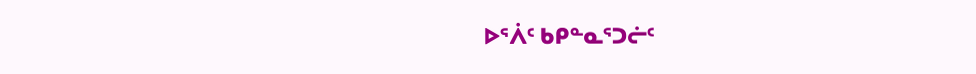ᐅᕐᐲᑦ ᑲᑭᓐᓇᕐᑐᓖᑦ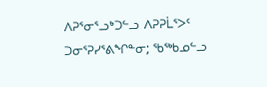ᐱᕈᕐᓂᕐᓗᒃᑐᓪᓗ ᐱᕈᕈᒫᕐᐳᑦ ᑐᓂᕐᕈᓯᕐᕕᖏᓐᓂ; ᖃᖅᑲᓄᓪᓗ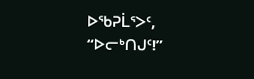ᐅᖃᕈᒫᕐᐳᑦ, “ᐅᓕᒃᑎᒍᑦ!”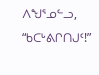ᐱᖑᕐᓄᓪᓗ, “ᑲᑕᒡᕕᒋᑎᒍᑦ!”